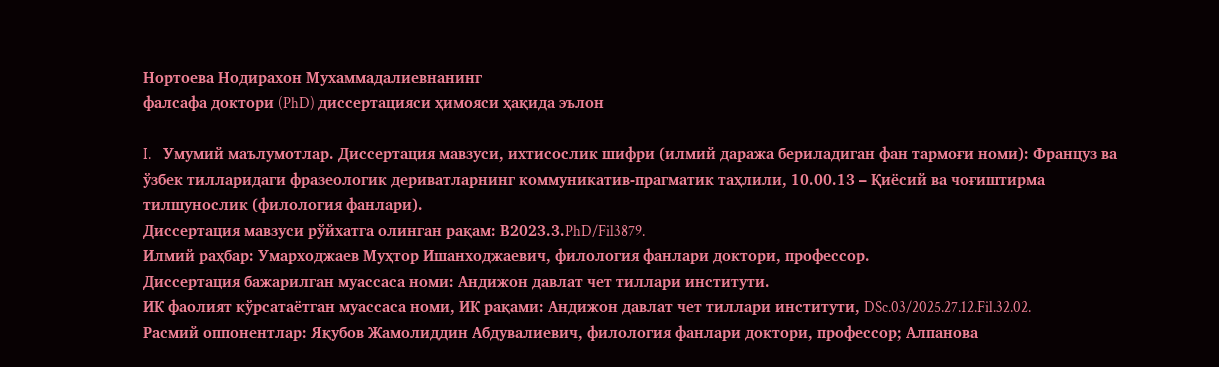Нортоева Нодирахон Мухаммадалиевнанинг
фалсафа доктори (PhD) диссертацияси ҳимояси ҳақида эълон

I.    Умумий маълумотлар. Диссертация мавзуси, ихтисослик шифри (илмий даража бериладиган фан тармоғи номи): Француз ва ўзбек тилларидаги фразеологик дериватларнинг коммуникатив-прагматик таҳлили, 10.00.13 – Қиёсий ва чоғиштирма тилшунослик (филология фанлари).
Диссертация мавзуси рўйхатга олинган рақам: В2023.3.PhD/Fil3879.
Илмий раҳбар: Умарходжаев Муҳтор Ишанходжаевич, филология фанлари доктори, профессор.
Диссертация бажарилган муассаса номи: Андижон давлат чет тиллари институти.
ИК фаолият кўрсатаётган муассаса номи, ИК рақами: Андижон давлат чет тиллари институти, DSc.03/2025.27.12.Fil.32.02.
Расмий оппонентлар: Яқубов Жамолиддин Абдувалиевич, филология фанлари доктори, профессор; Алпанова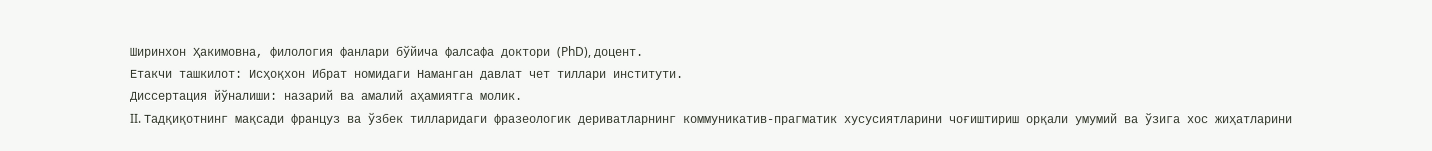Ширинхон Ҳакимовна, филология фанлари бўйича фалсафа доктори (PhD), доцент.
Етакчи ташкилот: Исҳоқхон Ибрат номидаги Наманган давлат чет тиллари институти.
Диссертация йўналиши: назарий ва амалий аҳамиятга молик.
II. Тадқиқотнинг мақсади француз ва ўзбек тилларидаги фразеологик дериватларнинг коммуникатив-прагматик хусусиятларини чоғиштириш орқали умумий ва ўзига хос жиҳатларини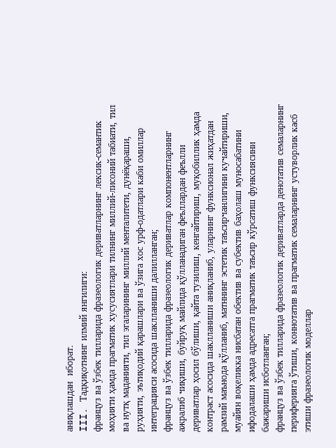аниқлашдан  иборат.
III. Тадқиқотнинг илмий янгилиги:
француз ва ўзбек тилларида фразеологик дериватларнинг лексик-семантик моҳияти ҳамда прагматик хусусиятлари тилнинг миллий-лисоний табиати, тил ва нутқ маданияти, тил эгаларининг миллий менталитети, дунёқараши, руҳияти, эътиқодий қарашлари ва ўзига хос урф-одатлари каби омиллар интеграцияси асосида шаклланиши далилланган;
француз ва ўзбек тилларида фразеологик дериватлар компонентларнинг ажралиб чиқиши, буйруқ майлида қўлланадиган феъллардан феълли дериватлар ҳосил бўлиши, қайта тузилиш, кенгайтириш, муқобиллик ҳамда контраст асосида шаклланиши аниқланиб, уларнинг функсионал жиҳатдан рамзий маънода қўлланиб, матннинг эстетик таъсирчанлигини кучайтириши, муайян воқеликка нисбатан обектив ва субектив баҳолаш муносабатини ифодалаши ҳамда адресатга прагматик таъсир кўрсатиш функсиясини бажариши исботланган;
француз ва ўзбек тилларида фразеологик дериватларда денотатив семаларнинг периферияга ўтиши, коннотатив ва прагматик семаларнинг устуворлик касб этиши фразеологик моделлар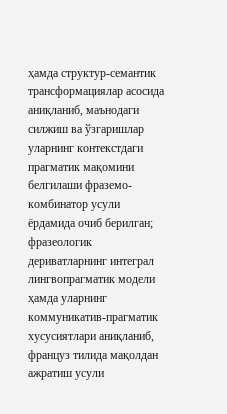ҳамда структур-семантик трансформациялар асосида аниқланиб, маънодаги силжиш ва ўзгаришлар уларнинг контекстдаги прагматик мақомини белгилаши фраземо-комбинатор усули ёрдамида очиб берилган;
фразеологик дериватларнинг интеграл лингвопрагматик модели ҳамда уларнинг коммуникатив-прагматик хусусиятлари аниқланиб, француз тилида мақолдан ажратиш усули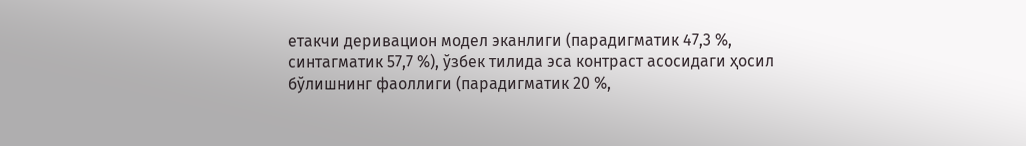етакчи деривацион модел эканлиги (парадигматик 47,3 %, синтагматик 57,7 %), ўзбек тилида эса контраст асосидаги ҳосил бўлишнинг фаоллиги (парадигматик 20 %,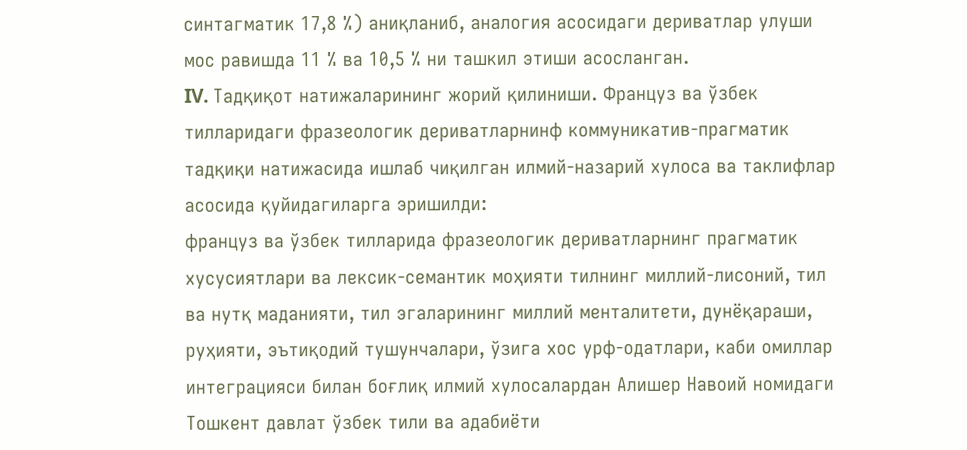синтагматик 17,8 %) аниқланиб, аналогия асосидаги дериватлар улуши мос равишда 11 % ва 10,5 % ни ташкил этиши асосланган.
IV. Тадқиқот натижаларининг жорий қилиниши. Француз ва ўзбек тилларидаги фразеологик дериватларнинф коммуникатив-прагматик тадқиқи натижасида ишлаб чиқилган илмий-назарий хулоса ва таклифлар асосида қуйидагиларга эришилди:
француз ва ўзбек тилларида фразеологик дериватларнинг прагматик хусусиятлари ва лексик-семантик моҳияти тилнинг миллий-лисоний, тил ва нутқ маданияти, тил эгаларининг миллий менталитети, дунёқараши, руҳияти, эътиқодий тушунчалари, ўзига хос урф-одатлари, каби омиллар интеграцияси билан боғлиқ илмий хулосалардан Алишер Навоий номидаги Тошкент давлат ўзбек тили ва адабиёти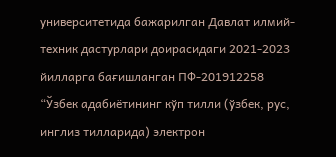университетида бажарилган Давлат илмий-техник дастурлари доирасидаги 2021-2023 йилларга бағишланган ПФ-201912258 “Ўзбек адабиётининг кўп тилли (ўзбек, рус, инглиз тилларида) электрон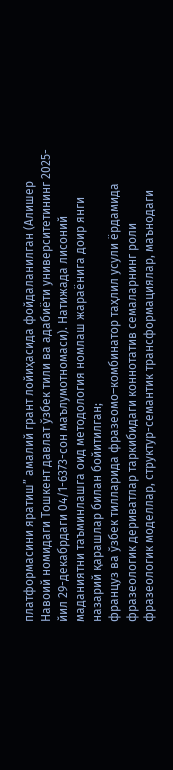платформасини яратиш” амалий грант лойиҳасида фойдаланилган (Алишер Навоий номидаги Тошкент давлат ўзбек тили ва адабиёти университетининг 2025-йил 29-декабрдаги 04/1-6373-сон маълумотномаси). Натижада лисоний маданиятни таъминлашга оид методология номлаш жараёнига доир янги назарий қарашлар билан бойитилган;
француз ва ўзбек тилларида фразеомо–комбинатор таҳлил усули ёрдамида фразеологик дериватлар таркибидаги коннотатив семаларнинг роли фразеологик моделлар, структур-семантик трансформациялар, маънодаги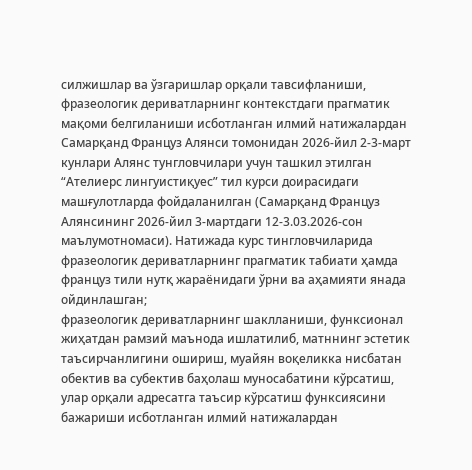силжишлар ва ўзгаришлар орқали тавсифланиши, фразеологик дериватларнинг контекстдаги прагматик мақоми белгиланиши исботланган илмий натижалардан Самарқанд Француз Алянси томонидан 2026-йил 2-3-март кунлари Алянс тунгловчилари учун ташкил этилган “Ателиерс лингуистиқуес” тил курси доирасидаги машғулотларда фойдаланилган (Самарқанд Француз Алянсининг 2026-йил 3-мартдаги 12-3.03.2026-сон маълумотномаси). Натижада курс тингловчиларида фразеологик дериватларнинг прагматик табиати ҳамда француз тили нутқ жараёнидаги ўрни ва аҳамияти янада ойдинлашган;
фразеологик дериватларнинг шаклланиши, функсионал жиҳатдан рамзий маънода ишлатилиб, матннинг эстетик таъсирчанлигини ошириш, муайян воқеликка нисбатан обектив ва субектив баҳолаш муносабатини кўрсатиш, улар орқали адресатга таъсир кўрсатиш функсиясини бажариши исботланган илмий натижалардан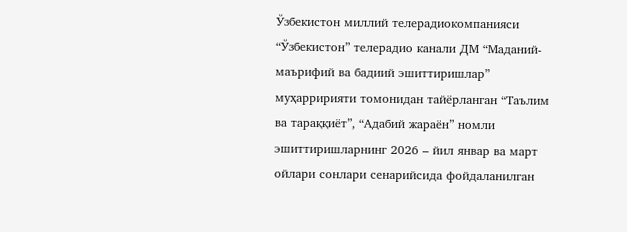Ўзбекистон миллий телерадиокомпанияси “Ўзбекистон” телерадио канали ДМ “Маданий-маърифий ва бадиий эшиттиришлар” муҳарририяти томонидан тайёрланган “Таълим ва тараққиёт”, “Адабий жараён” номли эшиттиришларнинг 2026 – йил январ ва март ойлари сонлари сенарийсида фойдаланилган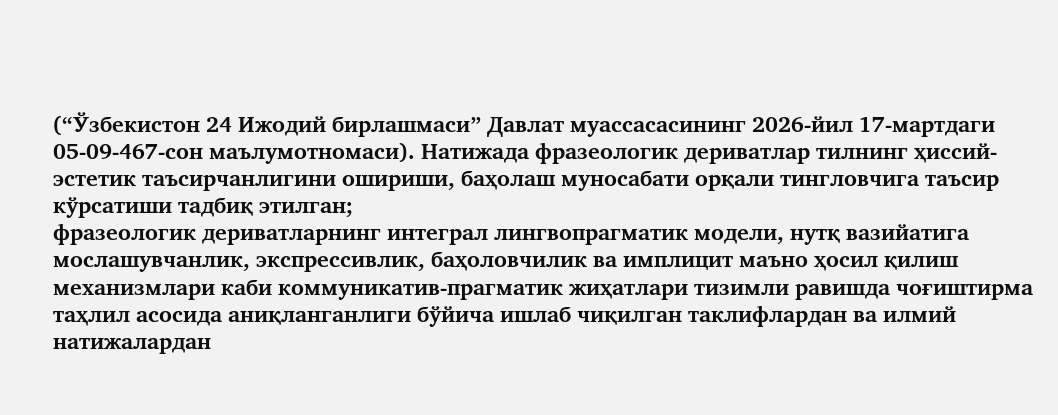(“Ўзбекистон 24 Ижодий бирлашмаси” Давлат муассасасининг 2026-йил 17-мартдаги 05-09-467-сон маълумотномаси). Натижада фразеологик дериватлар тилнинг ҳиссий-эстетик таъсирчанлигини ошириши, баҳолаш муносабати орқали тингловчига таъсир кўрсатиши тадбиқ этилган;
фразеологик дериватларнинг интеграл лингвопрагматик модели, нутқ вазийатига мослашувчанлик, экспрессивлик, баҳоловчилик ва имплицит маъно ҳосил қилиш механизмлари каби коммуникатив-прагматик жиҳатлари тизимли равишда чоғиштирма таҳлил асосида аниқланганлиги бўйича ишлаб чиқилган таклифлардан ва илмий натижалардан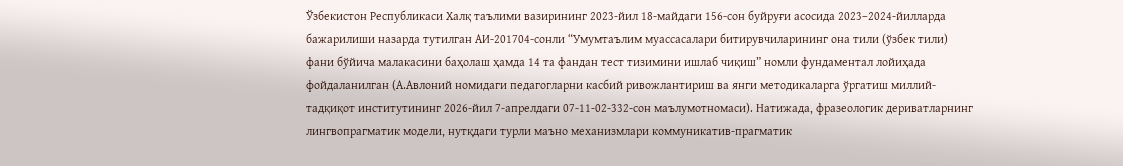Ўзбекистон Республикаси Халқ таълими вазирининг 2023-йил 18-майдаги 156-сон буйруғи асосида 2023–2024-йилларда бажарилиши назарда тутилган АИ-201704-сонли “Умумтаълим муассасалари битирувчиларининг она тили (ўзбек тили) фани бўйича малакасини баҳолаш ҳамда 14 та фандан тест тизимини ишлаб чиқиш” номли фундаментал лойиҳада фойдаланилган (А.Авлоний номидаги педагогларни касбий ривожлантириш ва янги методикаларга ўргатиш миллий-тадқиқот институтининг 2026-йил 7-апрелдаги 07-11-02-332-сон маълумотномаси). Натижада, фразеологик дериватларнинг лингвопрагматик модели, нутқдаги турли маъно механизмлари коммуникатив-прагматик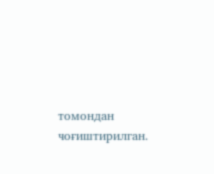томондан чоғиштирилган.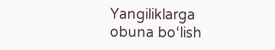Yangiliklarga obuna bo‘lish